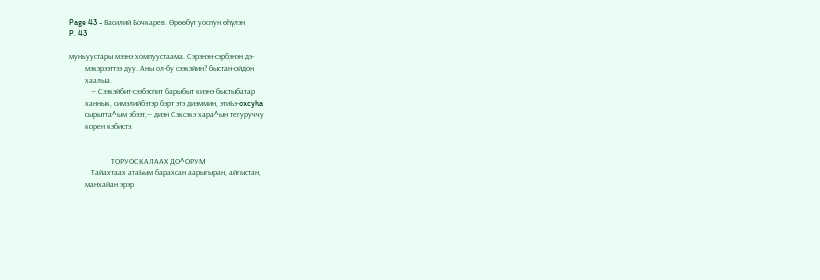Page 43 - Василий Бочкарев. Өрөөбүт уоспун өһүлэн
P. 43

муньуустары мээнэ хомпуустаама. Сэрэнэн-сэрбэнэн дэ-
        мэкэрээттээ дуу. Аны ол-бу сээкэйин? быстан-ойдон
        хаалыа.
           — Сээкэйбит-сээбэспит барыбыт киэнэ быстыбатар
        ханнык, симэлийбэтэр бэрт этэ диэммин, этиЬэ-oxcyha
        сырытта^ым эбээт,— диэн Сэксэкэ хара^ын тегуруччу
        корен кэбистэ.


                     ТОРУОСКАЛААХ ДО^ОРУМ
           Тайахтаах атаЬым барахсан аарыгыран, айгыстан,
        манхайан эрэр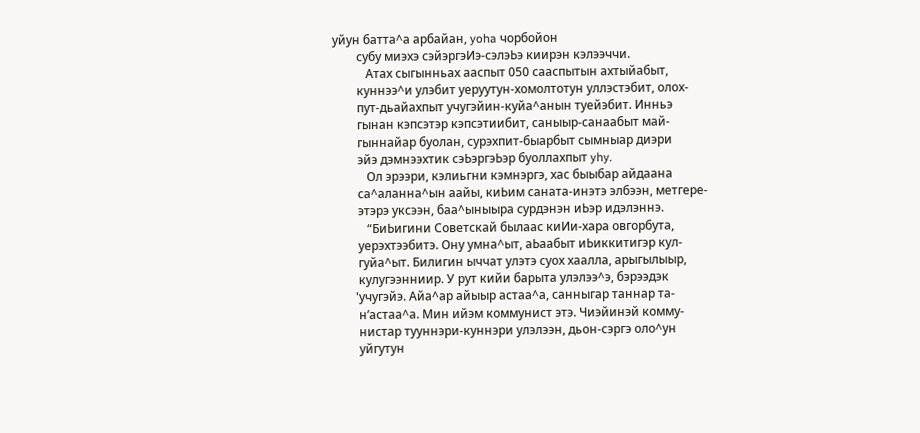уйун батта^а арбайан, yoha чорбойон
        субу миэхэ сэйэргэИэ-сэлэЬэ киирэн кэлээччи.
           Атах сыгынньах ааспыт 050 сааспытын ахтыйабыт,
        куннээ^и улэбит уеруутун-хомолтотун уллэстэбит, олох-
        пут-дьайахпыт учугэйин-куйа^анын туейэбит. Инньэ
        гынан кэпсэтэр кэпсэтиибит, саныыр-санаабыт май-
        гыннайар буолан, сурэхпит-быарбыт сымныар диэри
        эйэ дэмнээхтик сэЬэргэЬэр буоллахпыт yhy.
           Ол эрээри, кэлиьгни кэмнэргэ, хас быыбар айдаана
        са^аланна^ын аайы, киЬим саната-инэтэ элбээн, метгере-
        этэрэ уксээн, баа^ыныыра сурдэнэн иЬэр идэлэннэ.
           “БиЬигини Советскай былаас киИи-хара овгорбута,
        уерэхтээбитэ. Ону умна^ыт, аЬаабыт иЬиккитигэр кул-
        гуйа^ыт. Билигин ыччат улэтэ суох хаалла, арыгылыыр,
        кулугээнниир. У рут кийи барыта улэлээ^э, бэрээдэк
       'учугэйэ. Айа^ар айыыр астаа^а, санныгар таннар та-
        н’астаа^а. Мин ийэм коммунист этэ. Чиэйинэй комму-
        нистар тууннэри-куннэри улэлээн, дьон-сэргэ оло^ун
        уйгутун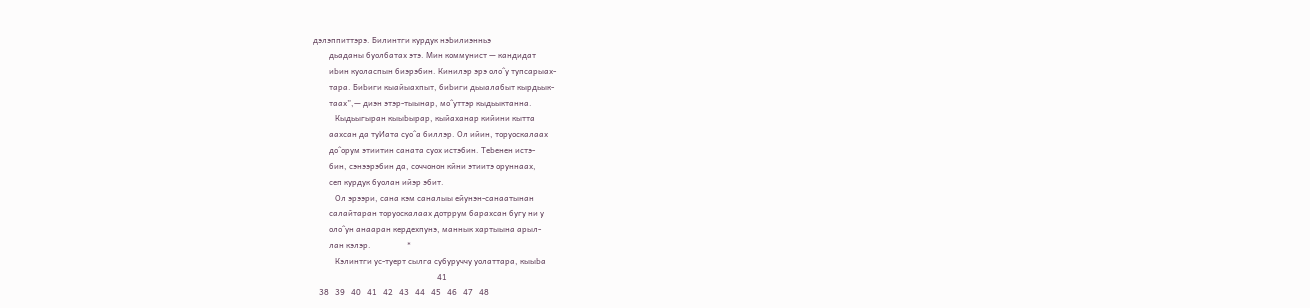дэлэппиттэрэ. Билинтги курдук нэЬилиэнньэ
        дьаданы буолбатах этэ. Мин коммунист — кандидат
        иЬин куоласпын биэрэбин. Кинилэр эрэ оло^у тупсарыах-
        тара. БиЬиги кыайыахпыт, биЬиги дьыалабыт кырдьык-
        таах”,— диэн этэр-тыынар, мо^уттэр кыдьыктанна.
           Кыдьыгыран кыыЬырар, кыйаханар кийини кытта
        аахсан да туИата суо^а биллэр. Ол ийин, торуоскалаах
        до^орум этиитин саната суох истэбин. ТеЬенен истэ-
        бин, сэнээрэбин да, соччонон кйни этиитэ оруннаах,
        сеп курдук буолан ийэр эбит.
           Ол эрээри, сана кэм саналыы ейунэн-санаатынан
        салайтаран торуоскалаах дотррум барахсан бугу ни у
        оло^ун анааран кердехпунэ, маннык хартыына арыл-
        лан кэлэр.                  *
           Кэлинтги ус-туерт сылга субуруччу уолаттара, кыыЬа
                                                              41
   38   39   40   41   42   43   44   45   46   47   48